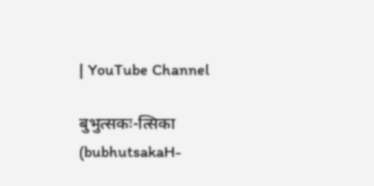| YouTube Channel

बुभुत्सकः-त्सिका (bubhutsakaH-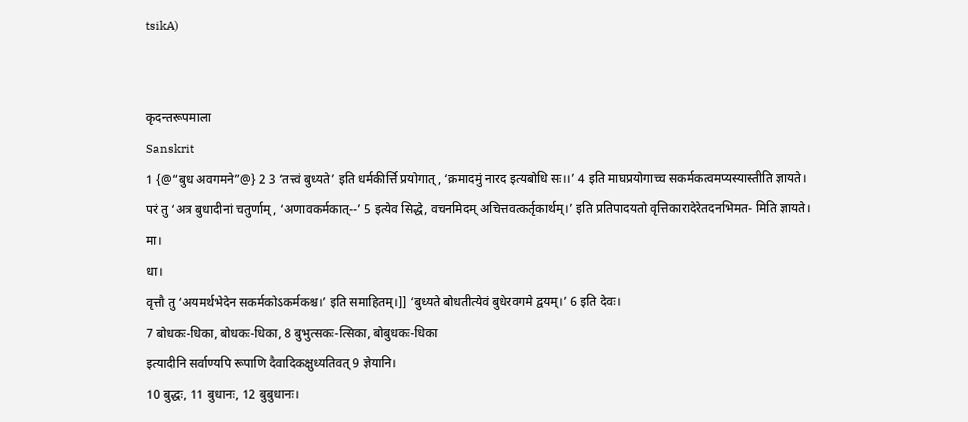tsikA)


कृदन्तरूपमाला
Sanskrit
1 {@“बुध अवगमने”@} 2 3 ‘तत्त्वं बुध्यते’ इति धर्मकीर्त्ति प्रयोगात्, ‘क्रमादमुं नारद इत्यबोधि सः।।’ 4 इति माघप्रयोगाच्च सकर्मकत्वमप्यस्यास्तीति ज्ञायते।
परं तु ‘अत्र बुधादीनां चतुर्णाम्, ‘अणावकर्मकात्--’ 5 इत्येव सिद्धे, वचनमिदम् अचित्तवत्कर्तृकार्थम्।’ इति प्रतिपादयतो वृत्तिकारादेरेतदनभिमत- मिति ज्ञायते।
मा।
धा।
वृत्तौ तु ‘अयमर्थभेदेन सकर्मकोऽकर्मकश्च।’ इति समाहितम्।]] ‘बुध्यते बोधतीत्येवं बुधेरवगमे द्वयम्।’ 6 इति देवः।
7 बोधकः-धिका, बोधकः-धिका, 8 बुभुत्सकः-त्सिका, बोबुधकः-धिका
इत्यादीनि सर्वाण्यपि रूपाणि दैवादिकक्षुध्यतिवत् 9 ज्ञेयानि।
10 बुद्धः, 11 बुधानः, 12 बुबुधानः।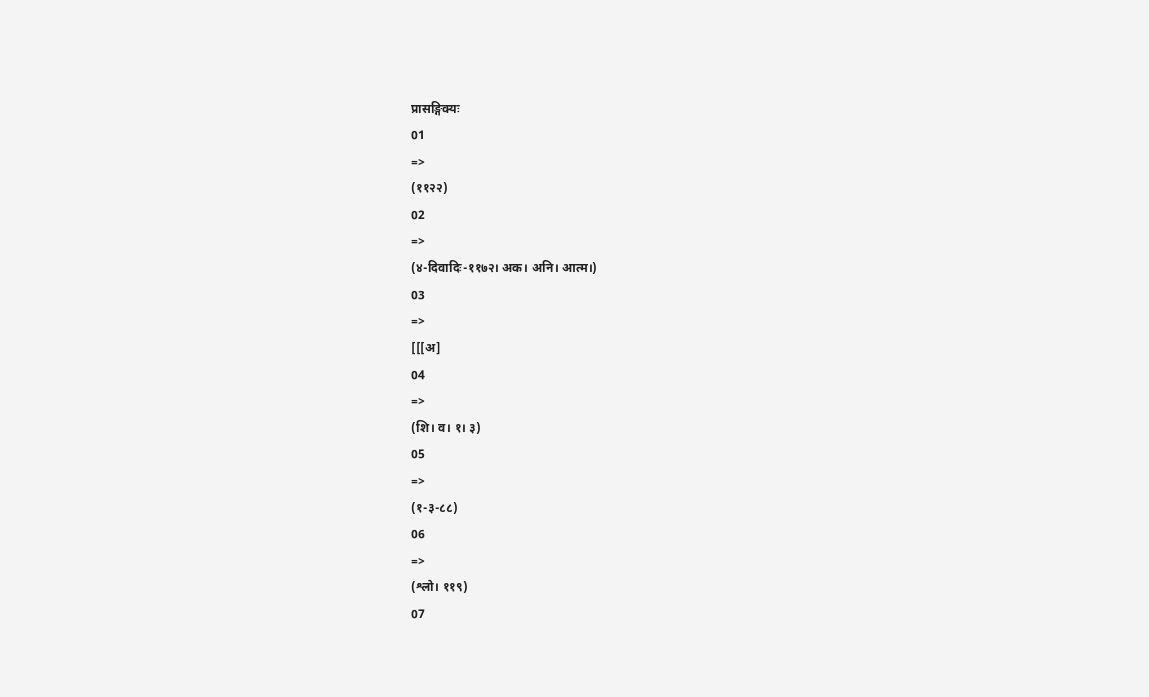प्रासङ्गिक्यः
01
=>
(११२२)
02
=>
(४-दिवादिः-११७२। अक। अनि। आत्म।)
03
=>
[[[अ]
04
=>
(शि। व। १। ३)
05
=>
(१-३-८८)
06
=>
(श्लो। ११९)
07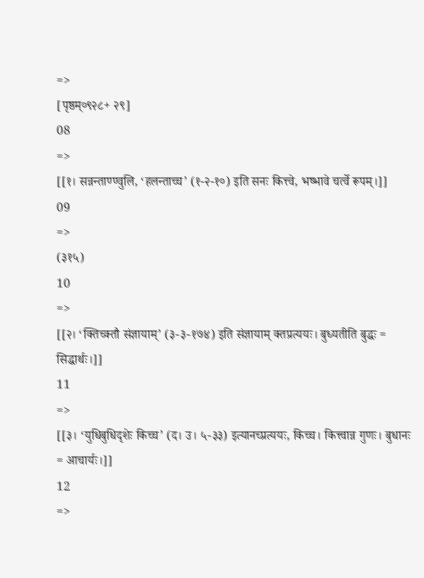=>
[पृष्ठम्०९२८+ २९]
08
=>
[[१। सन्नन्ताण्ण्वुलि, ‘हलन्ताच्च’ (१-२-१०) इति सनः कित्त्वे, भष्भावे चर्त्वे रूपम्।]]
09
=>
(३१५)
10
=>
[[२। ‘क्तिच्क्तौ संज्ञायाम्’ (३-३-१७४) इति संज्ञायाम् क्तप्रत्ययः। बुध्यतीति बुद्धः = सिद्धार्थः।]]
11
=>
[[३। ‘युधिबुधिदृशेः किच्च’ (द। उ। ५-३३) इत्यानच्प्रत्ययः, किच्च। कित्त्वान्न गुणः। बुधानः = आचार्यः।]]
12
=>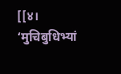[[४। ‘मुचिबुधिभ्यां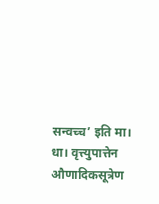सन्वच्च’ इति मा। धा। वृत्त्युपात्तेन औणादिकसूत्रेण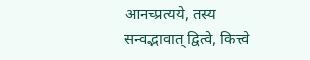आनच्प्रत्यये, तस्य सन्वद्भावात् द्वित्वे, कित्त्वे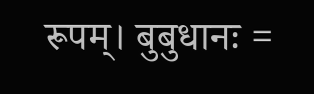रूपम्। बुबुधानः =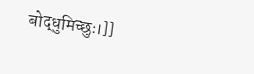बोद्धुमिच्छुः।]]